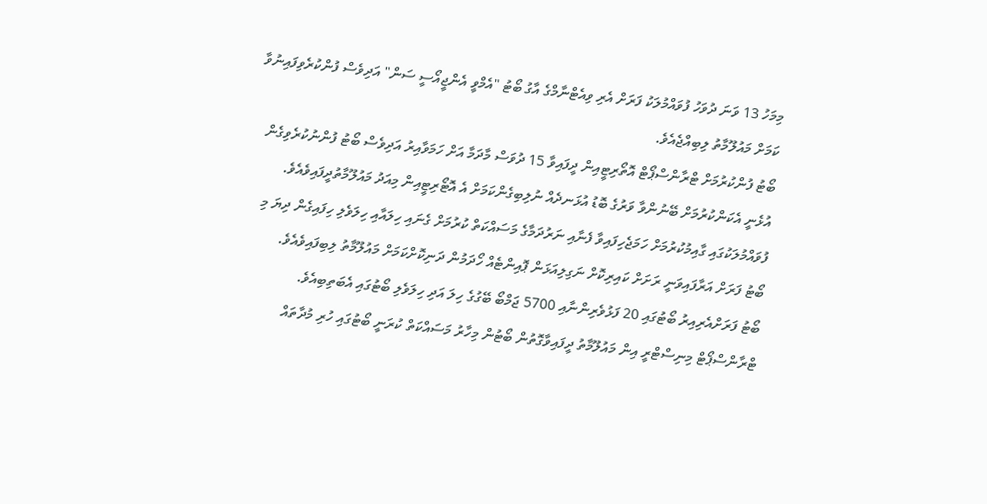މިމަހު 13 ވަނަ ދުވަހު ފުވައްމުލަކު ފަރަށް އެރި ވިއެޓްނާމްގެ އާގު ބޯޓު "އެމްވީ އެންޖީއޯސީ ސަން" އަދިވެސް ފުންކުރެވިފައިނުވާ ކަމަށް މައުލޫމާތު ލިބިއްޖެއެވެ.
ބޯޓު ފުންކުރުމަށް ޓްރާންސްޕޯޓް އޮތޯރިޓީއިން ދީފައިވާ 15 ދުވަސް މާދަމާ އަށް ހަމަވާއިރު އަދިވެސް ބޯޓު ފުންނުކުރެވިގެން އުޅެނީ އެކަންކުރުމަށް ބޭނުންވާ ވަރުގެ ބޮޑު އުޅަނދެއް ނުލިބިގެންކަމަށް އެ އޮޓޯރިޓީއިން މިއަދު މައުލޫމާތުދީފައިވެއެވެ.
ފުވައްމުލަކުގައި ގާއިމުކުރުމަށް ހަމަޖެހިފައިވާ ފެނާއި ނަރުދަމާގެ މަސައްކަތް ކުރުމަށް ގެނައި ހިލައާއި ހިލަވެލި ހިފައިގެން ދިޔަ މި ބޯޓު ފަރަށް އަރާފައިވަނީ ރަށަށް ކައިރިކޮށް ނަގިލިއަޅަން ޕޮއިންޓެއް ހޯދަމުން ދަނިކޮށްކަމަށް މައުލޫމާތު ލިބިފައިވެއެވެ.
ބޯޓު ފަރަށްއެރިއިރު ބޯޓުގައި 20 ފަޅުވެރިންނާއި 5700 ޖަމްބޯ ބޭގުގެ ހިލަ އަދި ހިލަވެލި ބޯޓުގައި އެބަތިބިއެވެ. ޓްރާންސްޕޯޓް މިނިސްޓްރީ އިން މައުލޫމާތު ދީފައިވާގޮތުން ބޯޓުން މިހާރު މަސައްކަތް ކުރަނީ ބޯޓުގައި ހުރި މުދާތައް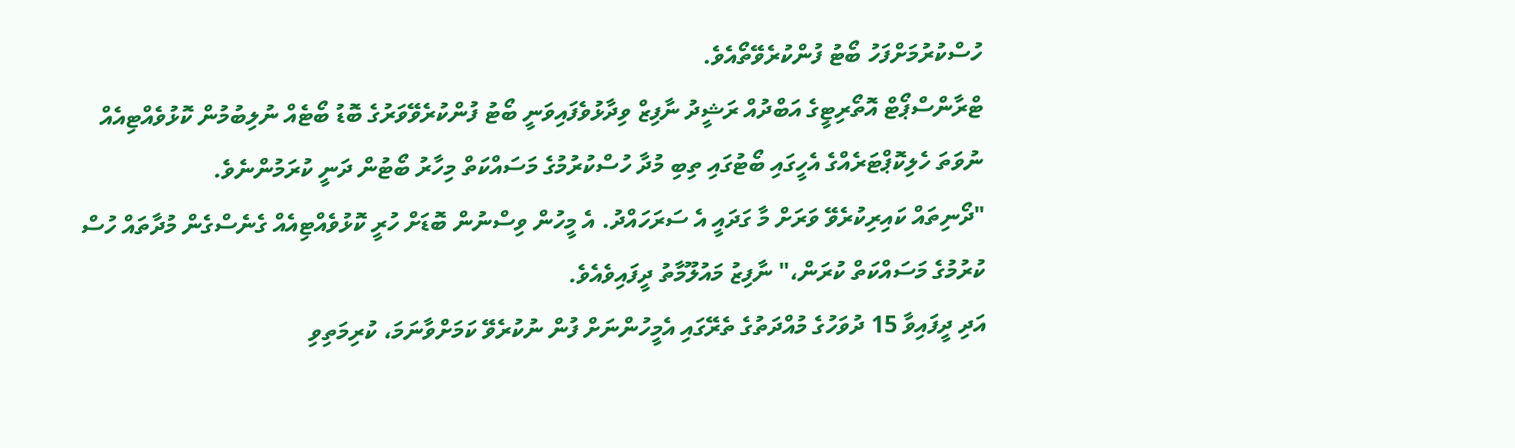ހުސްކުރުމަށްފަހު ބޯޓު ފުންކުރެވޭތޯއެވެ.
ޓްރާންސްޕޯޓް އޮތޯރިޓީގެ އަބްދުއް ރަޝީދު ނާފިޒް ވިދާޅުވެފައިވަނީ ބޯޓު ފުންކުރެވޭވަރުގެ ބޮޑު ބޯޓެއް ނުލިބުމުން ކޮޅުވެއްޓިއެއް ނުވަތަ ހެލިކޮޕްޓަރެއްގެ އެހީގައި ބޯޓުގައި ތިބި މުދާ ހުސްކުރުމުގެ މަސައްކަތް މިހާރު ބޯޓުން ދަނީ ކުރަމުންނެވެ.
"ދޯނިތައް ކައިރިކުރެވޭ ވަރަށް މާ ގަދައީ އެ ސަރަހައްދު. އެ މީހުން ވިސްނުން ބޮޑަށް ހުރީ ކޮޅުވެއްޓިއެއް ގެނެސްގެން މުދާތައް ހުސް ކުރުމުގެ މަސައްކަތް ކުރަން،" ނާފިޒު މައުލޫމާތު ދީފައިވެއެވެ.
އަދި ދީފައިވާ 15 ދުވަހުގެ މުއްދަތުގެ ތެރޭގައި އެމީހުންނަށް ފުން ނުކުރެވޭ ކަމަށްވާނަމަ، ކުރިމަތިވި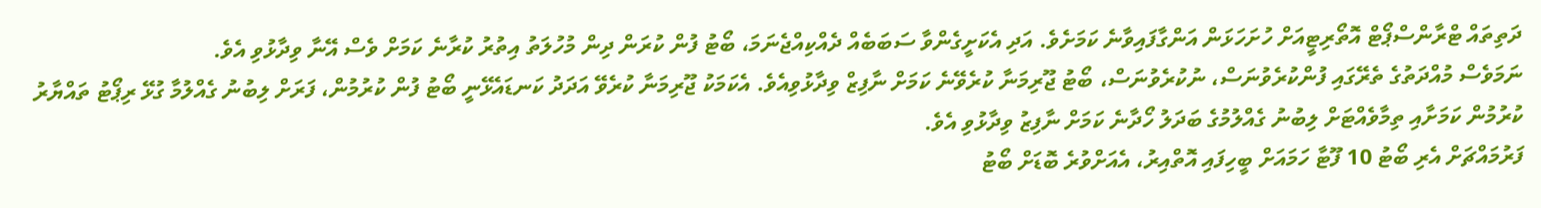ދަތިތައް ޓްރާންސްޕޯޓް އޮތޯރިޓީއަށް ހުށަހަޅަން އަންގާފައިވާނެ ކަމަށެވެ. އަދި އެކަށީގެންވާ ސަބަބެއް ދެއްކިއްޖެނަމަ، ބޯޓު ފުން ކުރަން ދިން މުހުލަތު އިތުރު ކުރާނެ ކަމަށް ވެސް އޭނާ ވިދާޅުވި އެވެ.
ނަމަވެސް މުއްދަތުގެ ތެރޭގައި ފުންކުރެވުނަސް، ނުކުރެވުނަސް، ބޯޓު ޖޫރިމަނާ ކުރެވޭނެ ކަމަށް ނާފިޒް ވިދާޅުވިއެވެ. އެކަމަކު ޖޫރިމަނާ ކުރެވޭ އަދަދު ކަނޑައެޅޭނީ ބޯޓު ފުން ކުރުމުން، ފަރަށް ލިބުނު ގެއްލުމާ ގުޅޭ ރިޕޯޓު ތައްޔާރު ކުރުމުން ކަމަށާއި ތިމާވެއްޓަށް ލިބުނު ގެއްލުމުގެ ބަދަލު ހޯދާނެ ކަމަށް ނާފިޒު ވިދާޅުވި އެވެ.
ފަރުމައްޗަށް އެރި ބޯޓު 10 ފޫޓާ ހަމައަށް ބީހިފައި އޮތްއިރު، އެއަށްވުރެ ބޮޑަށް ބޯޓު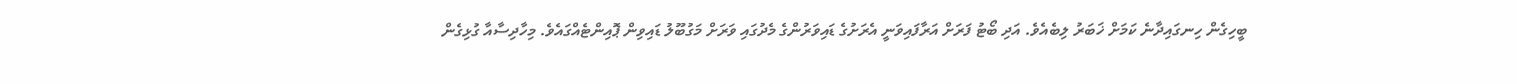ބީހިގެން ހިނގައިދާނެ ކަމަށް ޚަބަރު ލިބެއެވެ. އަދި ބޯޓު ފަރަށް އަރާފައިވަނީ އެރަށުގެ ޑައިވަރުންގެ މެދުގައި ވަރަށް މަގުބޫލު ޑައިވިން ޕޮއިންޓެއްގައެވެ. މިހާދިސާއާ ގުޅިގެން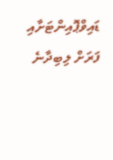ޑައިވްޕޮއިންޓަށާއި ފަރަށް ލިބިދާނެ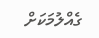ގެއްލުމަކަށް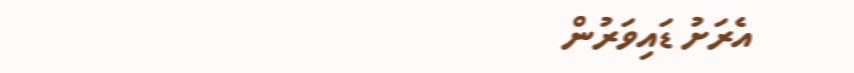އެރަށު ޑައިވަރުން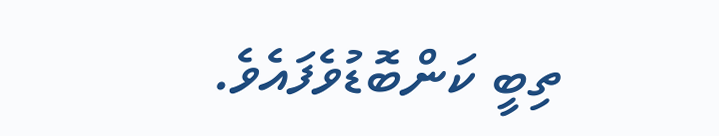ތިބީ ކަންބޮޑުވެފައެވެ.